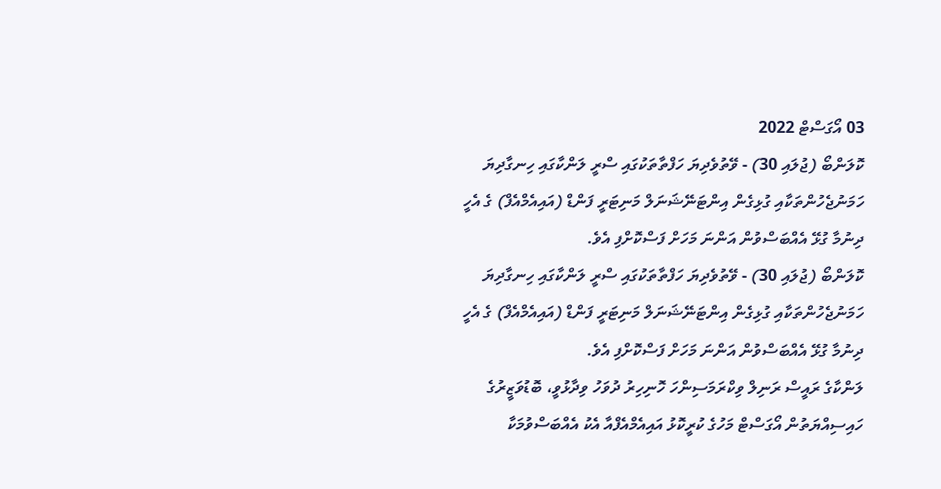03 އޯގަސްޓް 2022
ކޮލަންބޯ (ޖުލައި 30) - ވޭތުވެދިޔަ ހަފްތާތަކުގައި ސްރީ ލަންކާގައި ހިނގާދިޔަ ހަމަނުޖެހުންތަކާއި ގުޅިގެން އިންޓަނޭޝަނަލް މަނިޓަރީ ފަންޑް (އައިއެމްއެފް) ގެ އެހީ ދިނުމާ ގުޅޭ އެއްބަސްވުން އަންނަ މަހަށް ފަސްކޮށްފި އެވެ.
ކޮލަންބޯ (ޖުލައި 30) - ވޭތުވެދިޔަ ހަފްތާތަކުގައި ސްރީ ލަންކާގައި ހިނގާދިޔަ ހަމަނުޖެހުންތަކާއި ގުޅިގެން އިންޓަނޭޝަނަލް މަނިޓަރީ ފަންޑް (އައިއެމްއެފް) ގެ އެހީ ދިނުމާ ގުޅޭ އެއްބަސްވުން އަންނަ މަހަށް ފަސްކޮށްފި އެވެ.
ލަންކާގެ ރައީސް ރަނިލް ވިކްރަމަސިންހަ ހޮނިހިރު ދުވަހު ވިދާޅުވީ، ބޮޑުވަޒީރުގެ ހައިސިއްޔަތުން އޯގަސްޓް މަހުގެ ކުރީކޮޅު އައިއެމްއެފްއާ އެކު އެއްބަސްވުމަކާ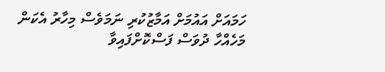ހަމައަށް އައުމަށް އަމާޒުކުރި ނަމަވެސް މިހާރު އެކަން މަހެއްހާ ދުވަސް ފަސްކޮށްފައިވާ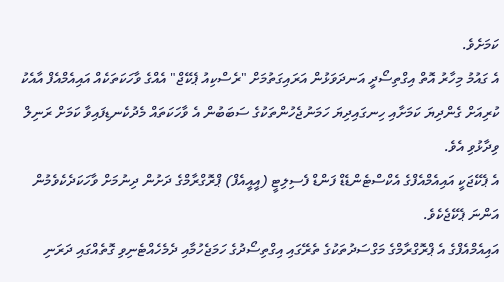ކަމަށެވެ.
އެ ގައުމު މިހާރު އޮތް އިގްތިސޯދީ އަނދަވަޅުން އަރައިގަތުމަށް "ރެސްކިއު ޕެކޭޖް" އެއްގެ ވާހަކަތަކެއް އައިއެމްއެފް އާއެކު ކުރިއަށް ގެންދިޔަ ކަމަށާއި ހިނގައިދިޔަ ހަމަނުޖެހުންތަކުގެ ސަބަބުން އެ ވާހަކަތައް މެދުކެނޑިފައިވާ ކަމަށް ރަނިލް ވިދާޅުވި އެވެ.
އެ ޕެކޭޖަކީ އައިއެމްއެފްގެ އެކްސްޓެންޑެޑް ފަންޑް ފެސިލިޓީ (އީއީއެފް) ޕްރޮގްރާމްގެ ދަށުން ދިނުމަށް ވާހަކަދެކެވެމުން އަންނަ ޕެކޭޖެކެވެ.
އައިއެމްއެފްގެ އެ ޕްރޮގްރާމްގެ މަގްސަދުތަކުގެ ތެރޭގައި އިގްތިސޯދުގެ ހަމަޖެހުމާއި ދެމެހެއްޓެނިވި ގޮތެއްގައި ދަރަނި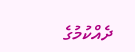ދެއްކުމުގެ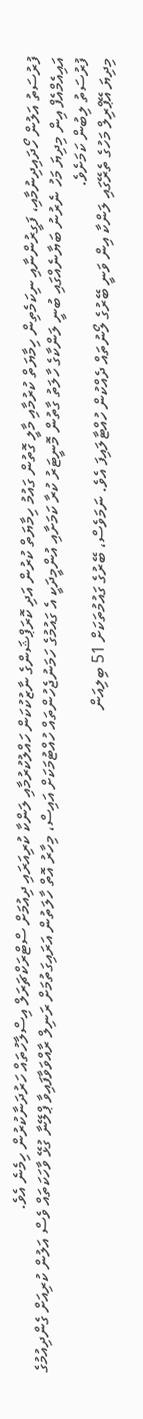ފުރުސަތު އަލުން ހޯދައިދިނުމާއި، ފަގީރުންނާއި ނިކަމެތިން ހިމާޔަތް ކުރުމާއި މާލީ ގޮތުން ގައުމު ހިމާޔަތް ކުރުން އަދި ކޮރަޕްޝަންގެ ނާޒުކުކަން ހައްލުކުރުމާއި ލަންކާ ކުރިއަރައި ދިއުމަށް ސްޓްރަކްޗަރަލް އިސްލާހުތައް ހަރުދަނާކުރުން ހިމެނެ އެވެ.
އައިއެމްއެފް އިން މިދިޔަ މަހު ނެރުނު ބަޔާނެއްގައި ބުނީ ލަންކާގެ ހާލަތު ގާތުން މޮނީޓަރު ކުރާ ކަމަށާއި އުންމީދަކީ އެ ގައުމުގެ ހަމަނުޖެހުންތައް ހުއްޓުމަކަށް އައިސް، މިހާރު އޮތް ހާލަތުން އަރައިގަތުމަށް ރަނިލް ރާއްވަވާފައިވާ ޕްލޭނާ ގުޅޭ ވާހަކަތައް ވެސް އަލުން ކުރިއަށް ގެންދިއުމުގެ ފުރުސަތު ލިބުން ކަމަށެވެ.
މިދިޔަ އޭޕްރިލް މަހުގެ ތެރޭގައި ލަންކާ އިން ވަނީ ބޭރުގެ ލޯނުތައް ދެއްކުން ހުއްޓާލައިފަ އެވެ. ނަމަވެސް، ބޭރުގެ ގައުމުތަކަށް 51 ބިލިއަން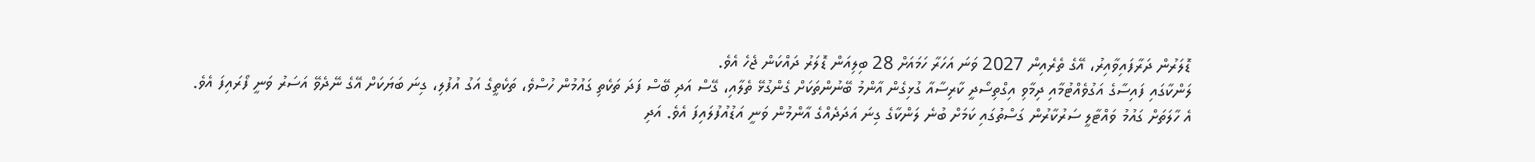ޑޮލަރުން ދަރާފައިވާއިރު، އޭގެ ތެރެއިން 2027 ވަނަ އަހަރާ ހަމައަށް 28 ބިލިއަން ޑޮލަރު ދައްކަން ޖެހެ އެވެ.
ލަންކާގައި ފައިސާގެ އަގުވެއްޓުމާއި ދިމާވި އިގްތިސޯދީ ކާރިސާއާ ގުޅިގެން އާންމު ބޭނުންތަކަށް ގެންގުޅޭ ތެލާއި، ގޭސް އަދި ބޭސް ފަދަ ތަކެތި ގައުމުން ހުސްވެ، ތަކެތީގެ އަގު އުފުލި، ގިނަ ބަޔަކަށް އޭގެ ނޭދެވޭ އަސަރު ވަނީ ފޯރައިފަ އެވެ.
އެ ހާލަތަށް ގައުމު ވައްޓާލީ ސަރުކާރުން ގަސްތުގައި ކަމަށް ބުނެ ލަންކާގެ ގިނަ އަދަދެއްގެ އާންމުން ވަނީ އަޑުއުފުލައިފަ އެވެ. އަދި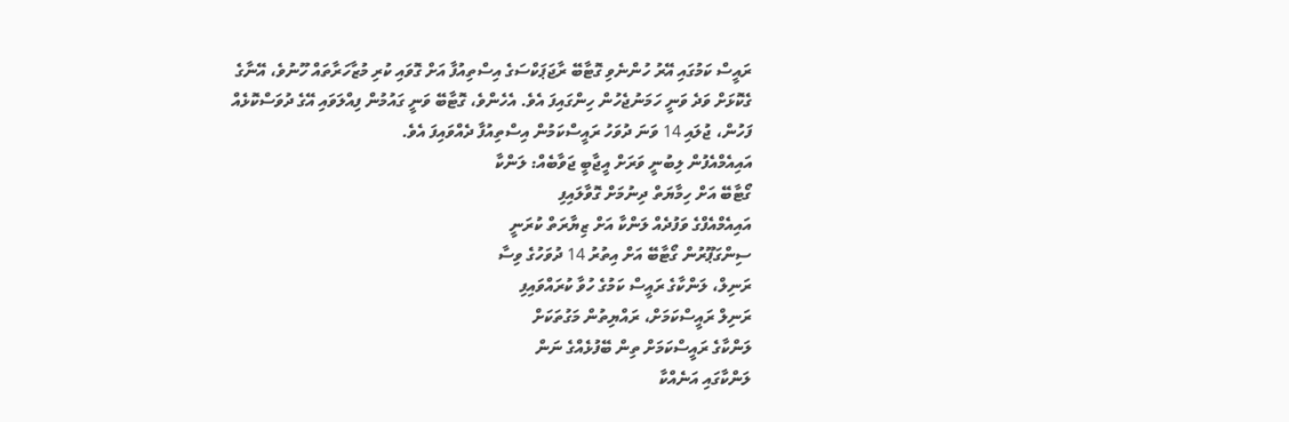ރައީސް ކަމުގައި އޭރު ހުންނެވި ގޮޓާބޭ ރާޖަޕަކްސަގެ އިސްތިއުފާ އަށް ގޮވައި ކުރި މުޒާހަރާތައް ހޫނުވެ، އޭނާގެ ގެކޮޅަށް ވަދެ ވަނީ ހަމަނުޖެހުން ހިންގައިފަ އެވެ. އެހެންވެ، ގޮޓާބޭ ވަނީ ގައުމުން ފިއްލަވައި އޭގެ ދުވަސްކޮޅެއް ފަހުން، ޖުލައި 14 ވަނަ ދުވަހު ރައީސްކަމުން އިސްތިއުފާ ދެއްވައިފަ އެވެ.
އައިއެމްއެފުން ލިބުނީ ވަރަށް އީޖާބީ ޖަވާބެއް: ލަންކާ
ގޯޓާބޭ އަށް ހިމާޔަތް ދިނުމަށް ގޮވާލައިފި
އައިއެމްއެފްގެ ވަފުދެއް ލަންކާ އަށް ޒިޔާރަތް ކުރަނީ
ސިންގަޕޫރުން ގޯޓާބޭ އަށް އިތުރު 14 ދުވަހުގެ ވިސާ
ރަނިލް، ލަންކާގެ ރައީސް ކަމުގެ ހުވާ ކުރައްވައިފި
ރަނިލް ރައީސްކަމަށް، ރައްޔިތުން މަގުތަކަށް
ލަންކާގެ ރައީސްކަމަށް ތިން ބޭފުޅެއްގެ ނަން
ލަންކާގައި އަނެއްކާ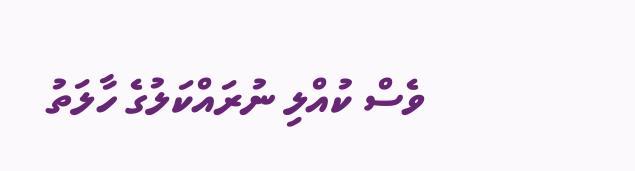ވެސް ކުއްލި ނުރައްކަލުގެ ހާލަތު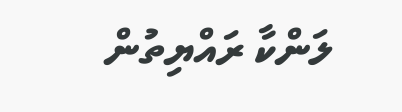ލަންކާ ރައްޔިތުން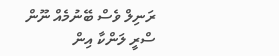ރަނިލް ވެސް ބޭނުމެއް ނޫން
ސްރީ ލަންކާ އިން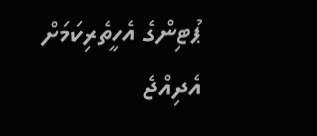ޕުޓިންގެ އެހީތެރިކަމަށް އެދިއްޖެ